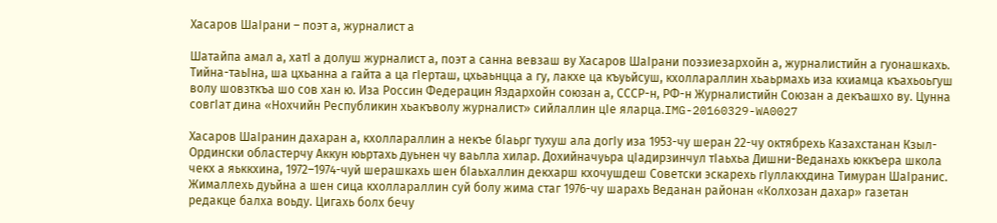Хасаров ШаIрани – поэт а, журналист а

Шатайпа амал а, хатI а долуш журналист а, поэт а санна вевзаш ву Хасаров ШаIрани поэзиезархойн а, журналистийн а гуонашкахь. Тийна-таьIна, ша цхьанна а гайта а ца гIерташ, цхьаьнцца а гу, лакхе ца къуьйсуш, кхоллараллин хьаьрмахь иза кхиамца къахьоьгуш волу шовзткъа шо сов хан ю. Иза Россин Федерацин Яздархойн союзан а, СССР-н, РФ-н Журналистийн Союзан а декъашхо ву. Цунна совгIат дина «Нохчийн Республикин хьакъволу журналист» сийлаллин цIе яларца.IMG-20160329-WA0027

Хасаров ШаIранин дахаран а, кхоллараллин а некъе бIаьрг тухуш ала догIу иза 1953-чу шеран 22-чу октябрехь Казахстанан Кзыл-Ордински областерчу Аккун юьртахь дуьнен чу ваьлла хилар. Дохийначуьра цIадирзинчул тIаьхьа Дишни-Веданахь юккъера школа чекх а яьккхина, 1972–1974-чуй шерашкахь шен бIаьхаллин декхарш кхочушдеш Советски эскарехь гIуллакхдина Тимуран ШаIранис. Жималлехь дуьйна а шен сица кхоллараллин суй болу жима стаг 1976-чу шарахь Веданан районан «Колхозан дахар» газетан редакце балха воьду. Цигахь болх бечу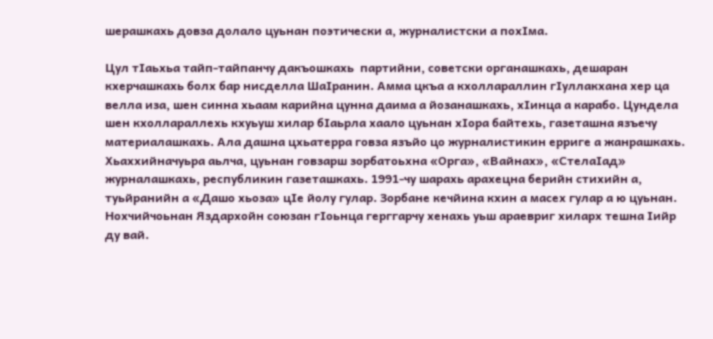шерашкахь довза долало цуьнан поэтически а, журналистски а похIма.

Цул тIаьхьа тайп-тайпанчу дакъошкахь  партийни, советски органашкахь, дешаран кхерчашкахь болх бар нисделла ШаIранин. Амма цкъа а кхоллараллин гIуллакхана хер ца велла иза, шен синна хьаам карийна цунна даима а йозанашкахь, хIинца а карабо. Цундела шен кхоллараллехь кхуьуш хилар бIаьрла хаало цуьнан хIора байтехь, газеташна язъечу материалашкахь. Ала дашна цхьатерра говза язъйо цо журналистикин ерриге а жанрашкахь. Хьаххийначуьра аьлча, цуьнан говзарш зорбатоьхна «Орга», «Вайнах», «СтелаIад» журналашкахь, республикин газеташкахь. 1991-чу шарахь арахецна берийн стихийн а, туьйранийн а «Дашо хьоза» цIе йолу гулар. Зорбане кечйина кхин а масех гулар а ю цуьнан. Нохчийчоьнан Яздархойн союзан гIоьнца герггарчу хенахь уьш араевриг хиларх тешна Iийр ду вай.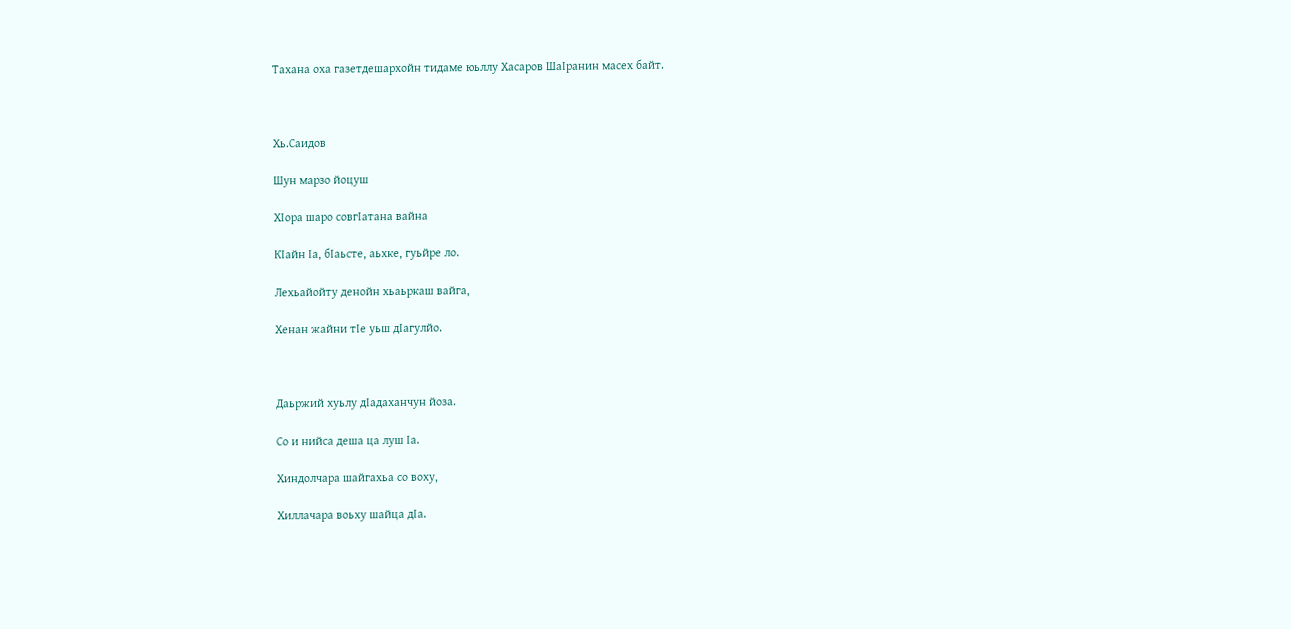Тахана оха газетдешархойн тидаме юьллу Хасаров ШаIранин масех байт.



Хь.Саидов

Шун марзо йоцуш

ХIора шаро совгIатана вайна

КIайн Iа, бIаьсте, аьхке, гуьйре ло.

Лехьайойту денойн хьаьркаш вайга,

Хенан жайни тIе уьш дIагулйо.



Даьржий хуьлу дIадаханчун йоза.

Со и нийса деша ца луш Iа.

Хиндолчара шайгахьа со воху,

Хиллачара воьху шайца дIа.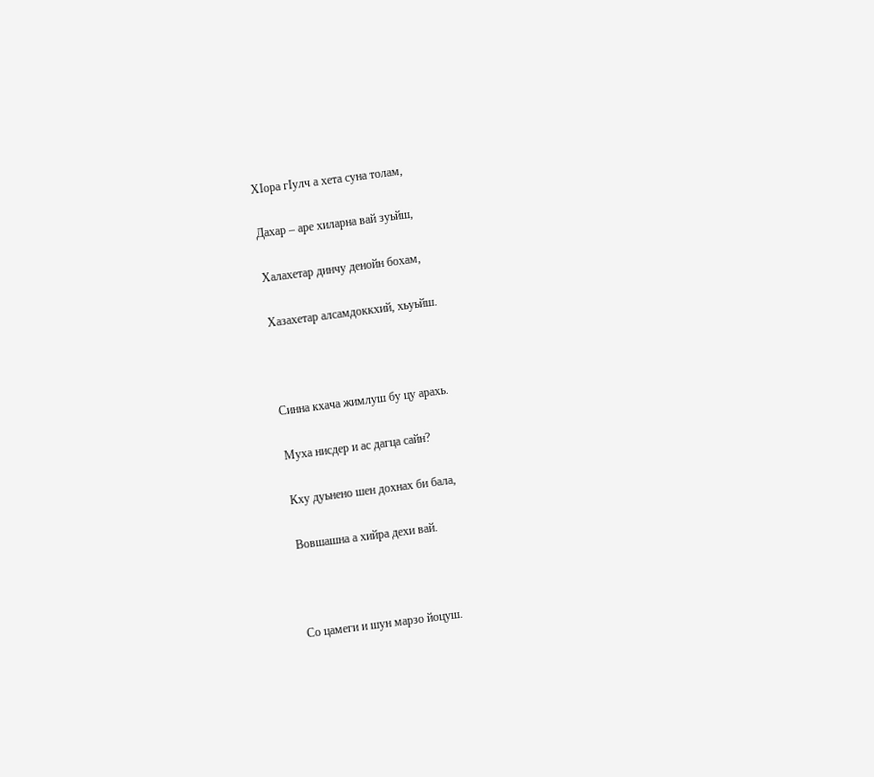ХIора гIулч а хета суна толам,

Дахар – аре хиларна вай зуьйш,

Халахетар динчу денойн бохам,

Хазахетар алсамдоккхий, хьуьйш.



Синна кхача жимлуш бу цу арахь.

Муха нисдер и ас дагца сайн?

Кху дуьнено шен дохнах би бала,

Вовшашна а хийра дехи вай.



Со цамеги и шун марзо йоцуш.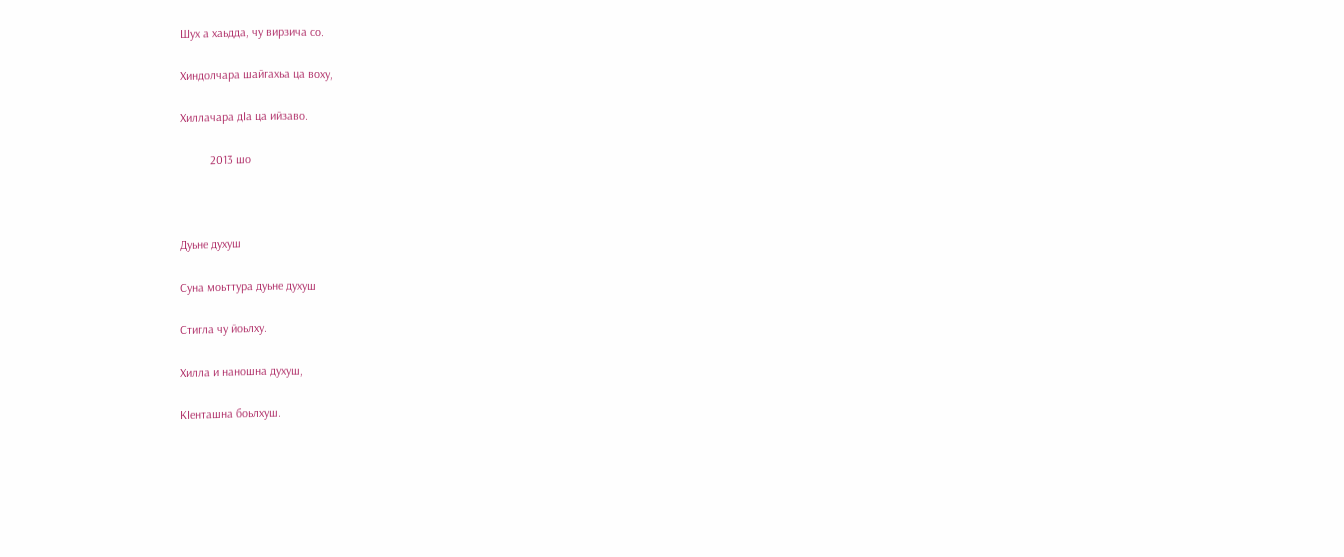Шух а хаьдда, чу вирзича со.

Хиндолчара шайгахьа ца воху,

Хиллачара дIа ца ийзаво.

          2013 шо



Дуьне духуш

Суна моьттура дуьне духуш

Стигла чу йоьлху.

Хилла и наношна духуш,

КIенташна боьлхуш.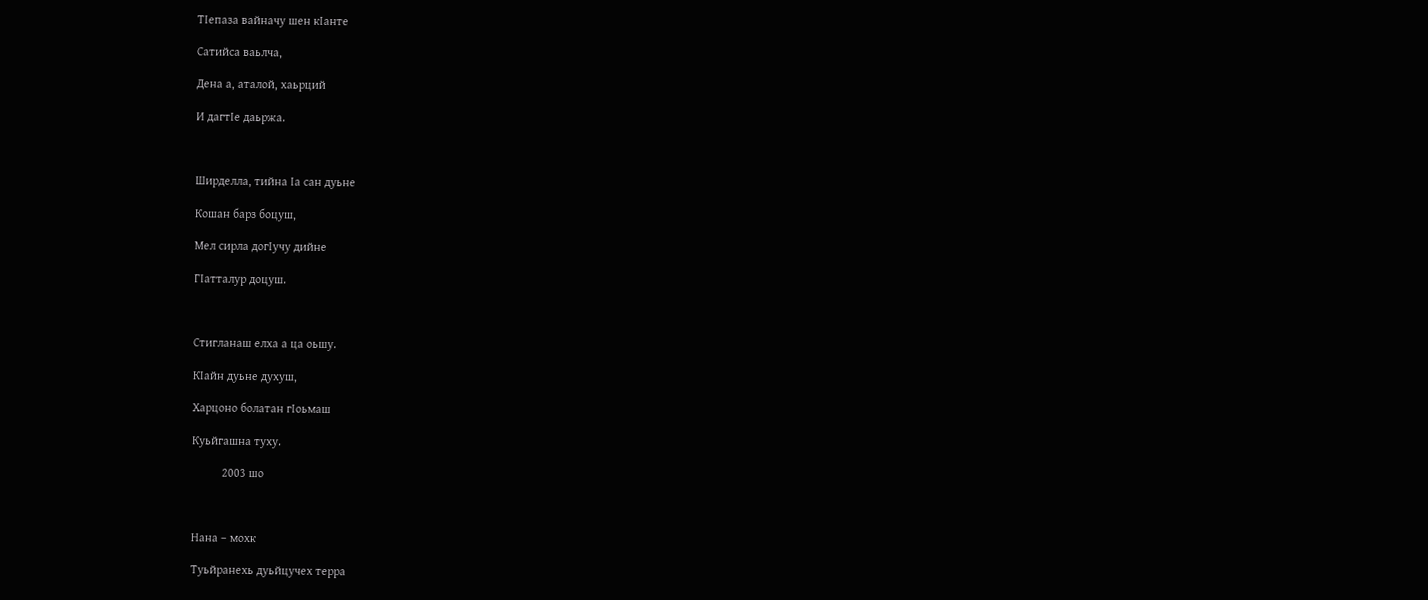ТIепаза вайначу шен кIанте

Сатийса ваьлча,

Дена а, аталой, хаьрций

И дагтIе даьржа.



Ширделла, тийна Iа сан дуьне

Кошан барз боцуш,

Мел сирла догIучу дийне

ГIатталур доцуш.



Стигланаш елха а ца оьшу.

КIайн дуьне духуш,

Харцоно болатан гIоьмаш

Куьйгашна туху.

          2003 шо



Нана – мохк

Туьйранехь дуьйцучех терра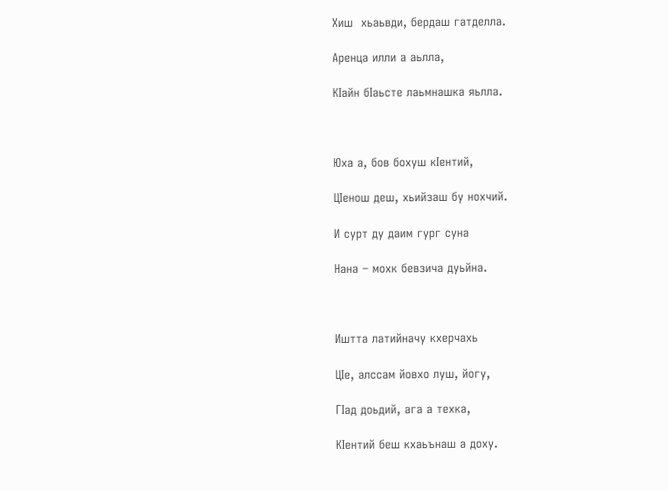Хиш  хьаьвди, бердаш гатделла.

Аренца илли а аьлла,

КIайн бIаьсте лаьмнашка яьлла.



Юха а, бов бохуш кIентий,

ЦIенош деш, хьийзаш бу нохчий.

И сурт ду даим гург суна

Нана – мохк бевзича дуьйна.



Иштта латийначу кхерчахь

ЦIе, алссам йовхо луш, йогу,

ГIад доьдий, ага а техка,

КIентий беш кхаьънаш а доху.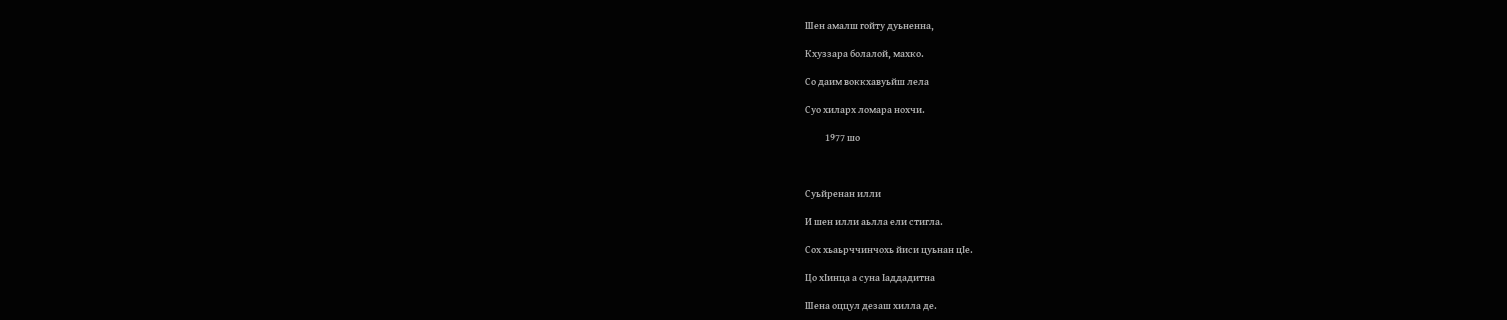Шен амалш гойту дуьненна,

Кхуззара болалой, махко.

Со даим воккхавуьйш лела

Суо хиларх ломара нохчи.

          1977 шо



Суьйренан илли

И шен илли аьлла ели стигла.

Сох хьаьрччинчохь йиси цуьнан цIе.

Цо хIинца а суна Iаддадитна

Шена оццул дезаш хилла де.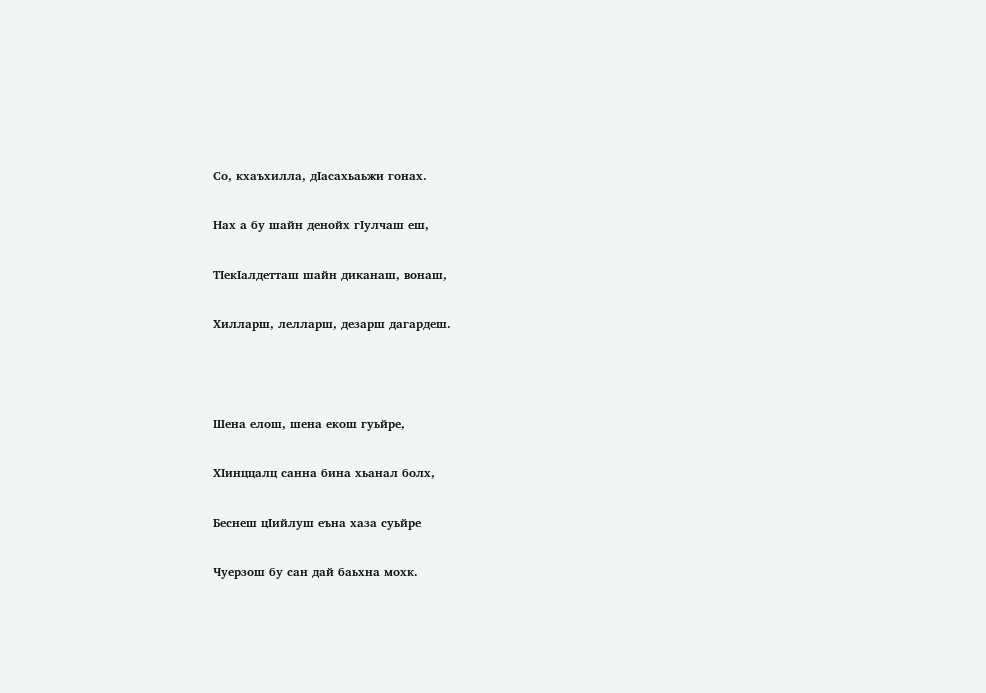Со, кхаъхилла, дIасахьаьжи гонах.

Нах а бу шайн денойх гIулчаш еш,

ТIекIалдетташ шайн диканаш, вонаш,

Хилларш, лелларш, дезарш дагардеш.



Шена елош, шена екош гуьйре,

ХIинццалц санна бина хьанал болх,

Беснеш цIийлуш еъна хаза суьйре

Чуерзош бу сан дай баьхна мохк.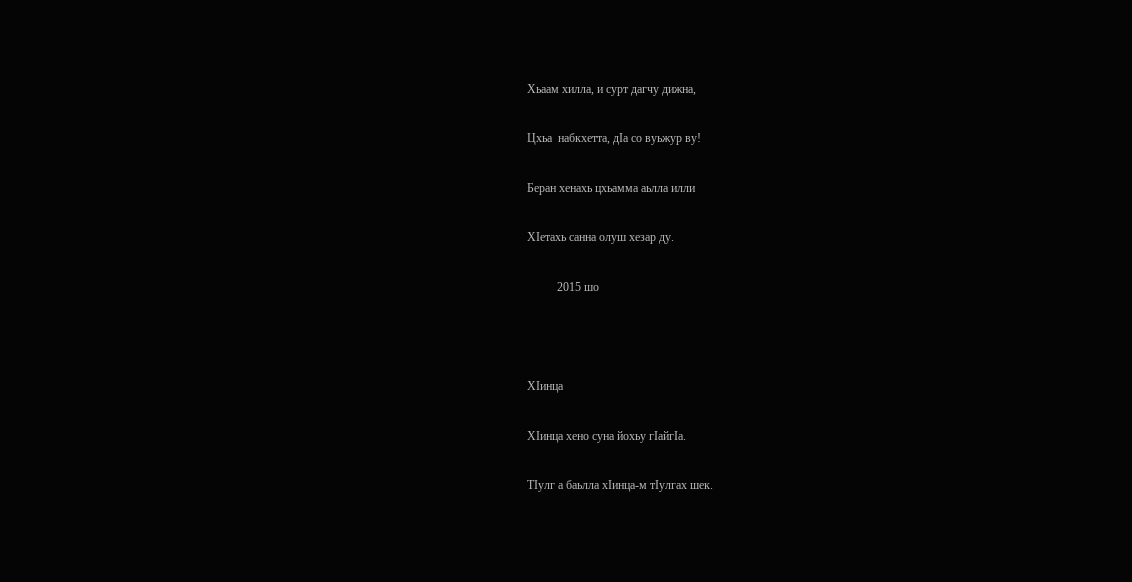Хьаам хилла, и сурт дагчу дижна,

Цхьа  набкхетта, дIа со вуьжур ву!

Беран хенахь цхьамма аьлла илли

ХIетахь санна олуш хезар ду.

          2015 шо



ХIинца

ХIинца хено суна йохьу гIайгIа.

ТIулг а баьлла хIинца-м тIулгах шек.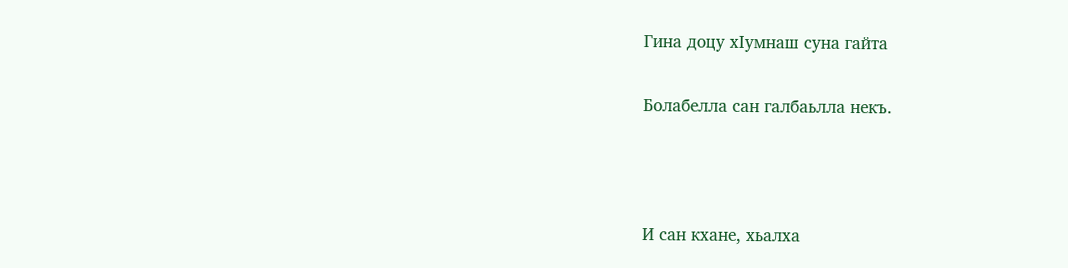Гина доцу хIумнаш суна гайта

Болабелла сан галбаьлла некъ.



И сан кхане, хьалха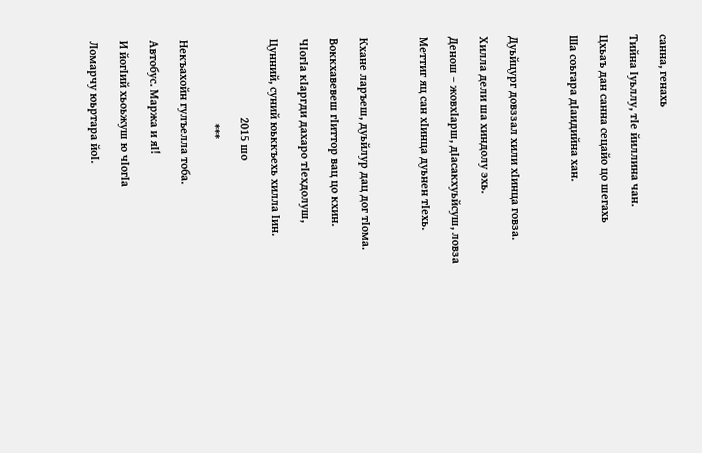санна, генахь

Тийна Iуьллу, тIе йиллина чан.

Цхьаъ дан санна сецайо цо шегахь

Ша соьгара дIаидийна хан.



Дуьйцург довззал хили хIинца говза.

Хилла дели ша хиндолу эхь.

Денош – жовхIарш, дIасакхуьйсуш, ловза

Меттиг яц сан хIинца дуьнен тIехь.



Кхане ларъеш, дуьйлур дац дог тIома.

Воккхавевеш гIиттор вац цо кхин.

ЧIогIа кIаргди дахаро тIехдолуш,

Цунний, суний юьккъехь хилла Iин.

                          2015 шо

                            ***

Некъахойн гулъелла тоба.

Автобус. Маржа и яI!

И йогIий хьоьжуш ю чIогIа

Ломарчу юьртара йоI.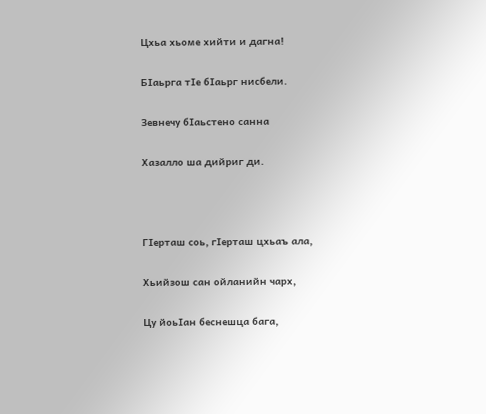Цхьа хьоме хийти и дагна!

БIаьрга тIе бIаьрг нисбели.

Зевнечу бIаьстено санна

Хазалло ша дийриг ди.



ГIерташ соь, гIерташ цхьаъ ала,

Хьийзош сан ойланийн чарх,

Цу йоьIан беснешца бага,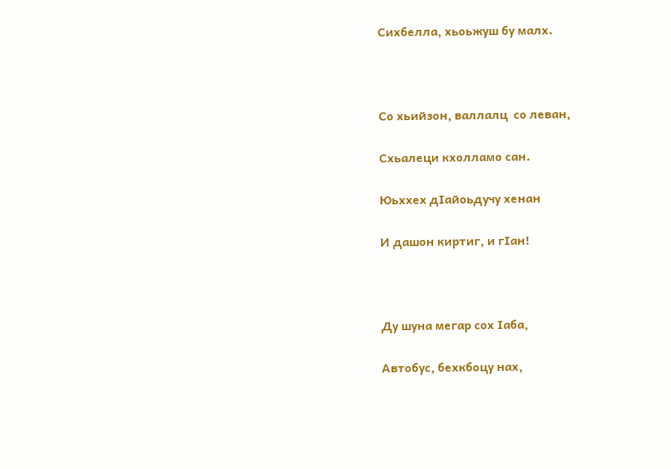Сихбелла, хьоьжуш бу малх.



Со хьийзон, валлалц  со леван,

Схьалеци кхолламо сан.

Юьххех дIайоьдучу хенан

И дашон киртиг, и гIан!



Ду шуна мегар сох Iаба,

Автобус, бехкбоцу нах,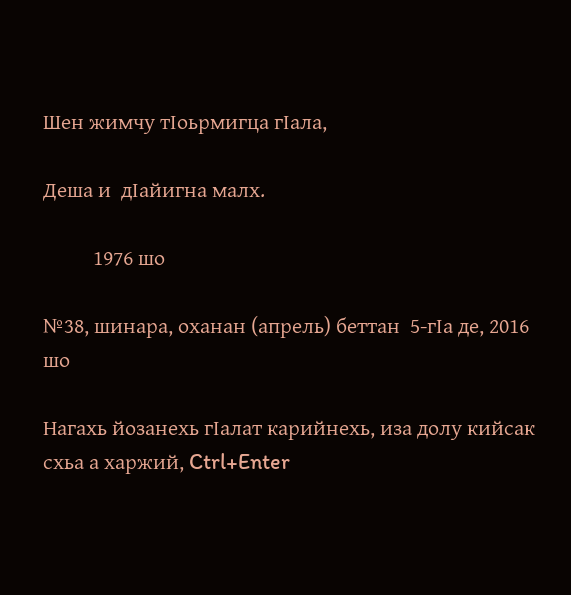Шен жимчу тIоьрмигца гIала,

Деша и  дIайигна малх.

          1976 шо

№38, шинара, оханан (апрель) беттан  5-гIа де, 2016 шо

Нагахь йозанехь гIалат карийнехь, иза долу кийсак схьа а харжий, Ctrl+Enter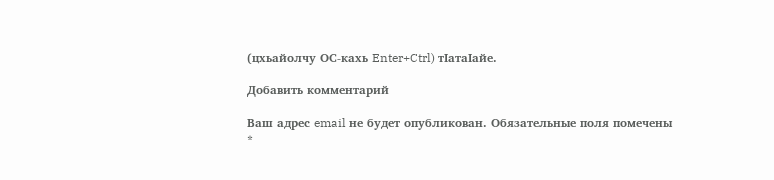(цхьайолчу ОС-кахь Enter+Ctrl) тIатаIайе.

Добавить комментарий

Ваш адрес email не будет опубликован. Обязательные поля помечены *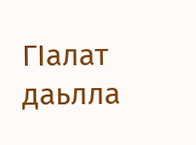ГIалат даьлла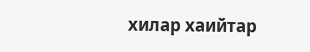хилар хаийтар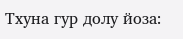Тхуна гур долу йоза: